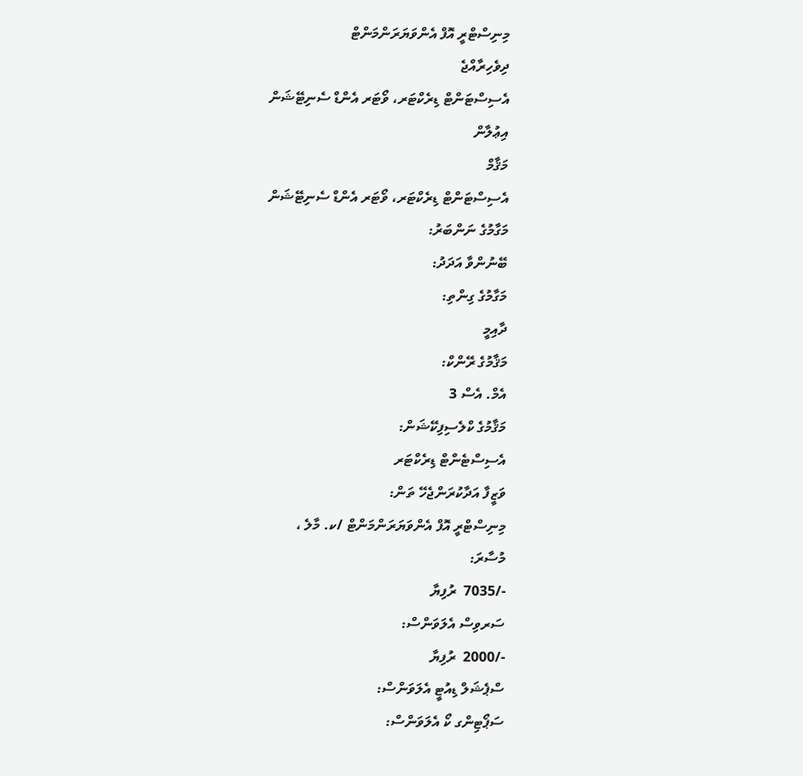މިނިސްޓްރީ އޮފް އެންވަޔަރަންމަންޓް
ދިވެހިރާއްޖެ
އެސިސްޓަންޓް ޑިރެކްޓަރ، ވޯޓަރ އެންޑް ސެނިޓޭޝަން
އިޢުލާން
މަޤާމް
އެސިސްޓަންޓް ޑިރެކްޓަރ، ވޯޓަރ އެންޑް ސެނިޓޭޝަން
މަގާމުގެ ނަންބަރު:
ބޭނުންވާ އަދަދު:
މަގާމުގެ ގިންތި:
ދާއިމީ
މަޤާމުގެ ރޭންކް:
އެމް. އެސް 3
މަޤާމުގެ ކްލެސިފިކޭޝަން:
އެސިސްޓެންޓް ޑިރެކްޓަރ
ވަޒީފާ އަދާކުރަންޖެހޭ ތަން:
މިނިސްޓްރީ އޮފް އެންވަޔަރަންމަންޓް /ކ. މާލެ ،
މުސާރަ:
-/7035  ރުފިޔާ
ސަރވިސް އެލަވަންސް:
-/2000  ރުފިޔާ
ސްޕެޝަލް ޑިއުޓީ އެލަވަންސް:
ސަޕޯޓިންގ ކޯ އެލަވަންސް: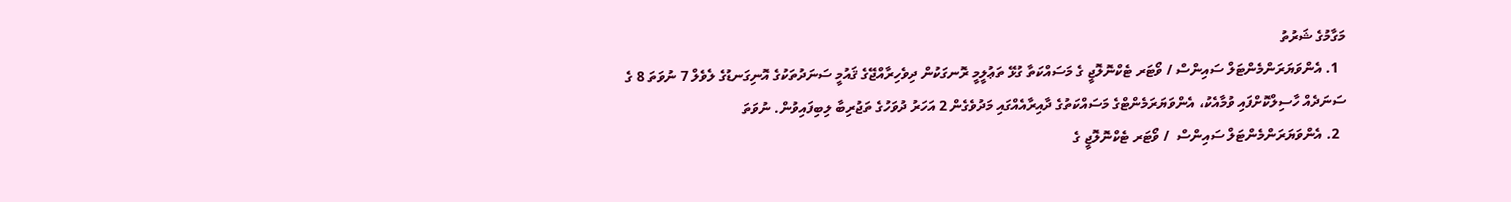މަގާމުގެ ޝަރުތު
  1. އެންވަޔަރަންމެންޓަލް ސައިންސް / ވޯޓަރ ޓެކްނޮލޮޖީ ގެ މަސައްކަތާ ގުޅޭ ތަޢުލީމީ ރޮނގަކުން ދިވެހިރާއްޖޭގެ ޤައުމީ ސަނަދުތަކުގެ އޮނިގަނޑުގެ ލެވެލް 7 ނުވަތަ 8 ގެ ސަނަދެއް ހާސިލްކޮށްފައި ވުމާއެކު، އެންވަޔަރަމެންޓްގެ މަސައްކަތުގެ ދާއިރާއެއްގައި މަދުވެގެން 2 އަހަރު ދުވަހުގެ ތަޖުރިބާ ލިބިފައިވުން. ނުވަތަ
  2. އެންވަޔަރަންމެންޓަލް ސައިންސް  / ވޯޓަރ ޓެކްނޮލޮޖީ ގެ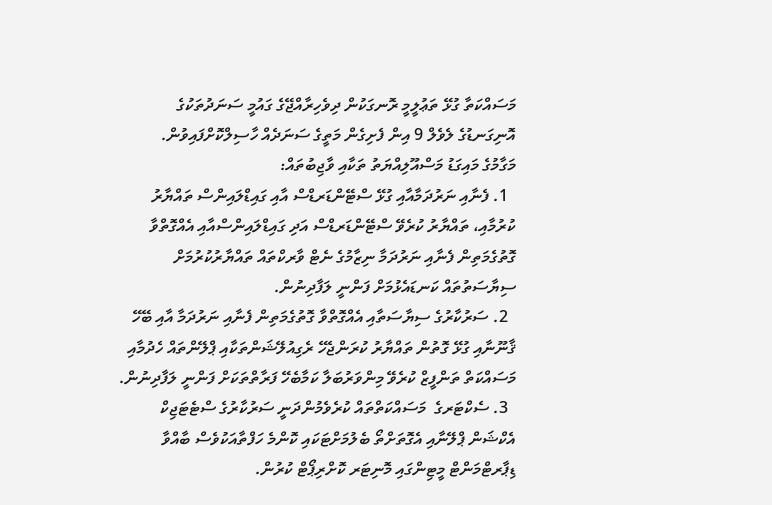މަސައްކަތާ ގުޅޭ ތަޢުލީމީ ރޮނގަކުން ދިވެހިރާއްޖޭގެ ގައުމީ ސަނަދުތަކުގެ އޮނިގަނޑުގެ ލެވެލް 9 އިން ފެށިގެން މަތީގެ ސަނަދެއް ހާސިލްކޮށްފައިވުން.
މަގާމުގެ މައިގަޑު މަސްއޫލިއްޔަތު ތަކާއި ވާޖިބުތައް:
  1. ފެނާއި ނަރުދަމާއާއި ގުޅޭ ސްޓޭންޑަރޑްސް އާއި ގައިޑްލައިންސް ތައްޔާރު ކުރުމާއި، ތައްޔާރު ކުރެވޭ ސްޓޭންޑަރޑްސް އަދި ގައިޑްލައިންސްއާއި އެއްގޮތްވާ ގޮތުގެމަތިން ފެނާއި ނަރުދަމާ ނިޒާމުގެ ނެޓް ވާރކްތައް ތައްޔާރުކުރުމަށް ސިޔާސަތުތައް ކަނޑައެޅުމަށް ފަންނީ ލަފާދިނުން.
  2. ސަރުކާރުގެ ސިޔާސަތާއި އެއްގޮތްވާ ގޮތުގެމަތިން ފެނާއި ނަރުދަމާ އާއި ބޭހޭ ޤާނޫނާއި ގުޅޭ ގޮތުން ތައްޔާރު ކުރަންޖެހޭ ރެގިއުލޭޝަންތަކާއި ޕްލޭންތައް ހެދުމާއި  މަސައްކަތް ތަންފީޒް ކުރެވޭ މިންވަރުބަލާ ކަމާބެހޭ ފަރާތްތަކަށް ފަންނީ ލަފާދިނުން.
  3. ސެކްޓަރގެ  މަސައްކަތްތައް ކުރެވެމުންދަނީ ސަރުކާރުގެ ސްޓެޓަޖިކް އެކްޝަން ޕްލޭނާއި އެގޮތަށްތޯ ބެލުމަށްޓަކައި ކޮންމެ ހަފްތާއަކުވެސް ބާއްވާ ޑިޕާރޓްމަންޓް މީޓިންގައި މޮނިޓަރ ކޮށްރިޕޯޓް ކުރުން.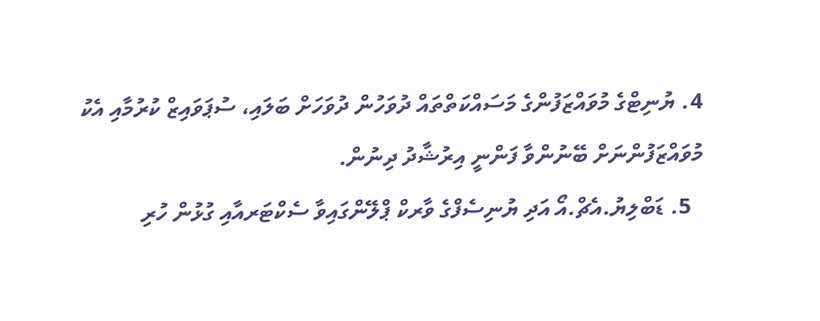4. ޔުނިޓްގެ މުވައްޒަފުންގެ މަސައްކަތްތައް ދުވަހުން ދުވަހަށް ބަލައި، ސުޕަވައިޒް ކުރުމާއި އެކު މުވައްޒަފުންނަށް ބޭނުންވާ ފަންނީ އިރުޝާދު ދިނުން.
  5. ޑަބްލިޔު.އެޗް.އޯ އަދި ޔުނިސެފްގެ ވާރކް ޕްލޭންގައިވާ ސެކްޓަރއާއި ގުޅުން ހުރި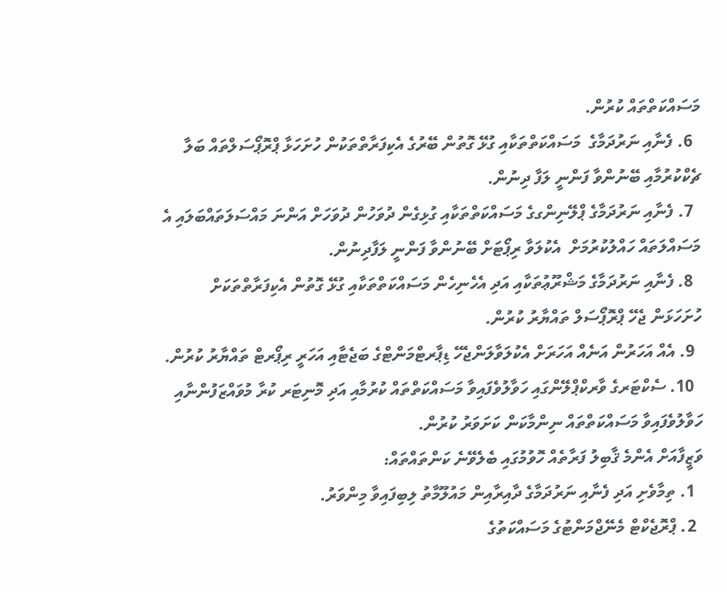މަސައްކަތްތައް ކުރުން.
  6. ފެނާއި ނަރުދަމާގެ  މަސައްކަތްތަކާއި ގުޅޭ ގޮތުން ބޭރުގެ އެކިފަރާތްތަކުން ހުށަހަޅާ ޕްރޮޕޯސަލްތައް ބަލާ ޗެކްކުރުމާއި ބޭނުންވާ ފަންނީ ލަފާ ދިނުން.
  7. ފެނާއި ނަރުދަމާގެ ޕްލޭނިންގގެ މަސައްކަތްތަކާއި ގުޅިގެން ދުވަހުން ދުވަހަށް އަންނަ މައްސަލަތައްބަލައި އެ މަސައްލަތައް ހައްލުކުރުމަށް  އެކުލަވާ ރިޕޯޓަށް ބޭނުންވާ ފަންނީ ލަފާދިނުން.
  8. ފެނާއި ނަރުދަމާގެ މަޝްރޫޢުތަކާއި އަދި އެހެނިހެން މަސައްކަތްތަކާއި ގުޅޭ ގޮތުން އެކިފަރާތްތަކަށް ހުށަހަޅަން ޖެހޭ ޕްރޮޕޯސަލް ތައްޔާރު ކުރުން.
  9. އެއް އަހަރުން އަނެއް އަހަރަށް އެކުލަވާލަންޖެހޭ ޑިޕާރޓްމަންޓްގެ ބަޖެޓާއި އަހަރީ ރިޕޯރޓް ތައްޔާރު ކުރުން.
  10. ސެކްޓަރގެ ވާރކްޕްލޭންގައި ހަވާލުވެފައިވާ މަސައްކަތްތައް ކުރުމާއި އަދި މޮނިޓަރ ކުރާ މުވައްޒަފުންނާއި ހަވާލުވެފައިވާ މަސައްކަތްތައް ނިންމާކަން ކަށަވަރު ކުރުން.
ވަޒީފާއަށް އެންމެ ޤާބިލު ފަރާތެއް ހޮވުމުގައި ބެލެވޭނެ ކަންތައްތައް:
  1. ތިމާވެށި އަދި ފެނާއި ނަރުދަމާގެ ދާއިރާއިން މައުލޫމާތު ލިބިފައިވާ މިންވަރު.
  2. ޕްރޮޖެކްޓް މެނޭޖްމަންޓުގެ މަސައްކަތުގެ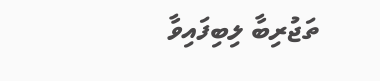ތަޖުރިބާ ލިބިފައިވާ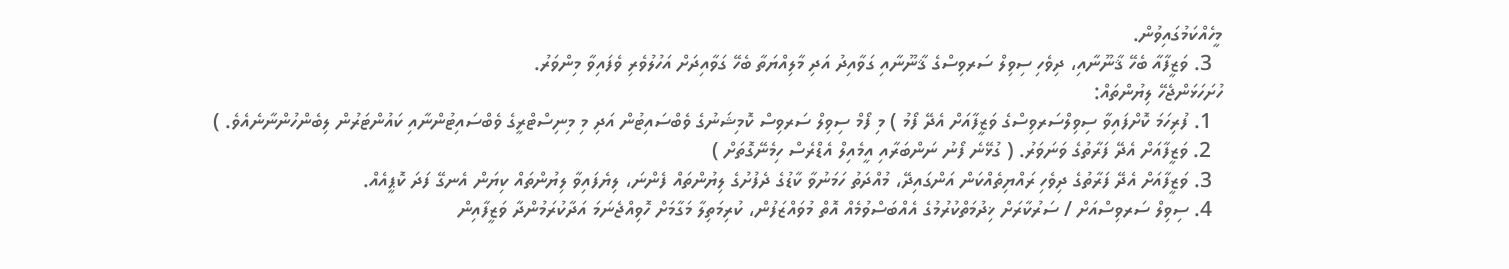މީހެއްކަމުގައިވުން.
  3. ވަޒީފާއާ ބެހޭ ޤާނޫނާއި، ދިވެހި ސިވިލް ސަރވިސްގެ ޤާނޫނާއި ގަވާއިދު އަދި މާލިއްޔަތާ ބެހޭ ގަވާއިދަށް އަހުލުވެރި ވެފައިވާ މިންވަރު.
ހުށަހަޅަންޖެހޭ ލިޔުންތައް:
  1. ފުރިހަމަ ކޮށްފައިވާ ސިވިލްސަރވިސްގެ ވަޒީފާއަށް އެދޭ ފޯމު ) މި ފޯމް ސިވިލް ސަރވިސް ކޮމިޝަނުގެ ވެބްސައިޓުން އަދި މި މިނިސްޓްރީގެ ވެބްސައިޓުންނާއި ކައުންޓަރުން ލިބެންހުންނާނެއެވެ. )
  2. ވަޒީފާއަށް އެދޭ ފަރާތުގެ ވަނަވަރު. ( ގުޅޭނެ ފޯނު ނަންބަރާއި އީމެއިލް އެޑްރެސް ހިމެނޭގޮތަށް )
  3. ވަޒީފާއަށް އެދޭ ފަރާތުގެ ދިވެހި ރައްޔިތެއްކަން އަންގައިދޭ، މުއްދަތު ހަމަނުވާ ކާޑުގެ ދެފުށުގެ ލިޔުންތައް ފެންނަ، ލިޔެފައިވާ ލިޔުންތައް ކިޔަން އެނގޭ ފަދަ ކޮޕީއެއް.
  4. ސިވިލް ސަރވިސްއަށް / ސަރުކާރަށް ޚިދުމަތްކުރުމުގެ އެއްބަސްވުމެއް އޮތް މުވައްޒަފުން، ކުރިމަތިލާ މަގާމަށް ހޮވިއްޖެނަމަ އަދާކުރަމުންދާ ވަޒީފާއިން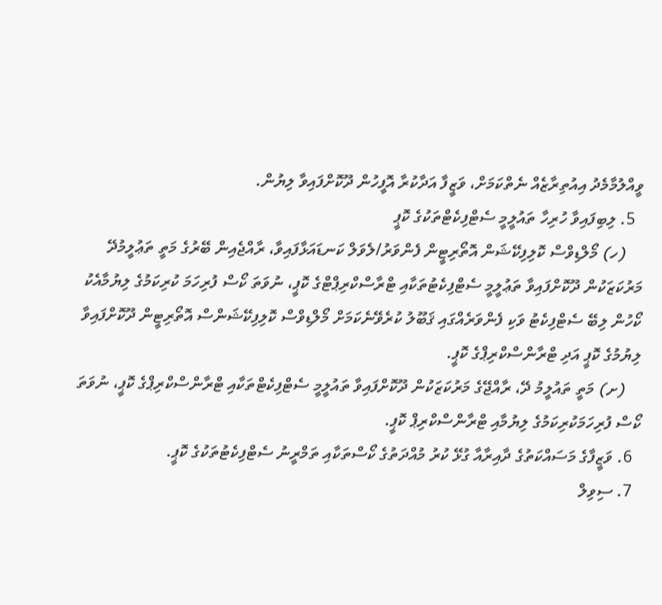ވީއްލުމާމެދު އިއުތިރާޒެއް ނެތްކަމަށް، ވަޒީފާ އަދާކުރާ އޮފީހުން ދޫކޮށްފައިވާ ލިޔުން.
  5. ލިބިފައިވާ ހުރިހާ ތައުލީމީ ސެޓްފިކެޓްތަކުގެ ކޮޕީ
    (ހ) މޯލްޑިވްސް ކޮލިފިކޭޝަން އޮތޯރިޓީން ފެންވަރު/ލެވަލް ކަނޑައަޅާފައިވާ، ރާއްޖެއިން ބޭރުގެ މަތީ ތަޢުލީމުދޭ މަރުކަޒަކުން ދޫކޮށްފައިވާ ތަޢުލީމީ ސެޓްފިކެޓުތަކާއި ޓްރާސްކްރިޕްޓްގެ ކޮޕީ، ނުވަތަ ކޯސް ފުރިހަމަ ކުރިކަމުގެ ލިޔުމާއެކު ކޯހުން ލިބޭ ސެޓްފިކެޓު ވަކި ފެންވަރެއްގައި ޤަބޫލު ކުރެވޭނެކަމަށް މޯލްޑިވްސް ކޮލިފިކޭޝަންސް އޮތޯރިޓީން ދޫކޮށްފައިވާ ލިޔުމުގެ ކޮޕީ އަދި ޓްރާންސްކްރިޕްގެ ކޮޕީ.
    (ށ) މަތީ ތައުލީމު ދޭ، ރާއްޖޭގެ މަރުކަޒަކުން ދޫކޮށްފައިވާ ތައުލީމީ ސެޓްފިކެޓްތަކާއި ޓްރާންސްކްރިޕްގެ ކޮޕީ، ނުވަތަ ކޯސް ފުރިހަމަކުރިކަމުގެ ލިޔުމާއި ޓްރާންސްކްރިޕް ކޮޕީ.
  6. ވަޒީފާގެ މަސައްކަތުގެ ދާއިރާއާ ގުޅޭ ކުރު މުއްދަތުގެ ކޯސްތަކާއި ތަމްރީނު ސެޓްފިކެޓުތަކުގެ ކޮޕީ.
  7. ސިވިލް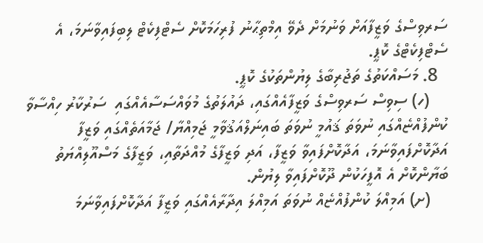ސަރވިސްގެ ވަޒީފާއަށް ވަނުމަށް ދެވޭ އިމްތިޙާނު ފުރިހަމަކޮށް ސެޓްފިކެޓް ލިބިފައިވާނަމަ، އެ ސެޓްފިކެޓްގެ ކޮޕީ.
  8. މަސައްކަތުގެ ތަޖުރިބާގެ ލިޔުންތަކުގެ ކޮޕީ.
    (ހ) ސިވިސް ސަރވިސްގެ ވަޒީފާއެއްގައި، ދައުލަތުގެ މުވައްސަސާއެއްގައި  ސަރުކާރު ހިއްސާވާ ކުންފުއްޏެއްގައި ނުވަތަ ޤައުމީ ނުވަތަ ބައިނަލްއަޤުވާމީ ޖަމިއްޔާ/ ޖަމާއަތެއްގައި ވަޒީފާ އަދާކޮށްފައިވާނަމަ، އަދާކޮށްފައިވާ ވަޒީފާ، އަދި ވަޒީފާގެ މުއްދަތާއި، ވަޒީފާގެ މަސްއޫލިއްޔަތު ބަޔާންކޮށް އެ އޮފީހަކުން ދޫކޮށްފައިވާ ލިޔުން.
    (ށ) އަމިއްލަ ކުންފުއްޏެއް ނުވަތަ އަމިއްލަ އިދާރާއެއްގައި ވަޒީފާ އަދާކޮށްފައިވާނަމަ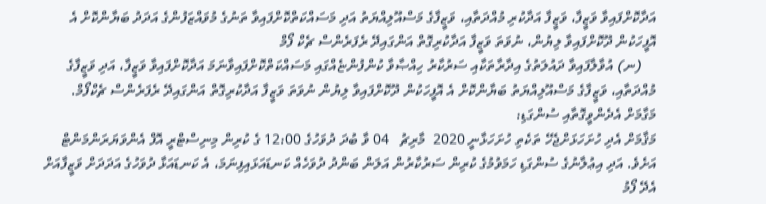އަދާކޮށްފައިވާ ވަޒީފާ، ވަޒީފާ އަދާކުރި މުއްދަތާއި، ވަޒީފާގެ މަސްއޫލިއްޔަތު އަދި މަސައްކަތްކޮށްފައިވާ ތަނުގެ މުވައްޒަފުންގެ އަދަދު ބަޔާންކޮށް އެ އޮފީހަކުން ދޫކޮށްފައިވާ ލިޔުން، ނުވަތަ ވަޒީފާ އަދާކުރިގޮތް އަންގައިދޭ ރެފަރެންސް ޗެކް ފޯމް
    (ނ) އުވާލާފައިވާ ދައުލަތުގެ އިދާރާތަކާއި ސަރުކާރު ހިއްޞާވާ ކުންފުންޏެއްގައި މަސައްކަތްކޮށްފައިވާނަމަ އަދާކޮށްފައިވާ ވަޒީފާ، އަދި ވަޒީފާގެ މުއްދަތާއި، ވަޒީފާގެ މަސްއޫލިއްޔަތު ބަޔާންކޮށް އެ އޮފީހަކުން ދޫކޮށްފައިވާ ލިޔުން ނުވަތަ ވަޒީފާ އަދާކުރިގޮތް އަންގައިދޭ ރެފަރެންސް ޗެކްފޯމް.
މަގާމަށް އެދެންވީގޮތާއި ސުންގަޑި:
މަޤާމަށް އެދި ހުށަހަޅަށްޖެހޭ ތަކެތި ހުށަހަޅާނީ 2020  މާރިޗު   04 ވާ ބުދަ ދުވަހުގެ 12:00 ގެ ކުރިން މިނިސްޓްރީ އޮފް އެންވަޔަރަންމަންޓް އަށެވެ. އަދި އިޢުލާނުގެ ސުންގަޑި ހަމަވުމުގެ ކުރިން ސަރުކާރުން އަލަން ބަންދު ދުވަހެއް ކަނޑައަޅައިފިނަމަ، އެ ކަނޑައަޅާ ދުވަހުގެ އަދަދަށް ވަޒީފާއަށް އެދޭ ފޯމު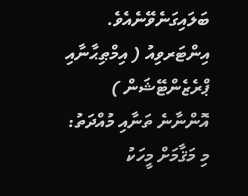ބަލައިގަނެވޭނެއެވެ.
އިންޓަރވިއު ( އިމްޠިޙާނާއި ޕްރެޒެންޓޭޝަން ) އޮންނާނެ ތަނާއި މުއްދަތު:
މި މަޤާމަށް މީހަކު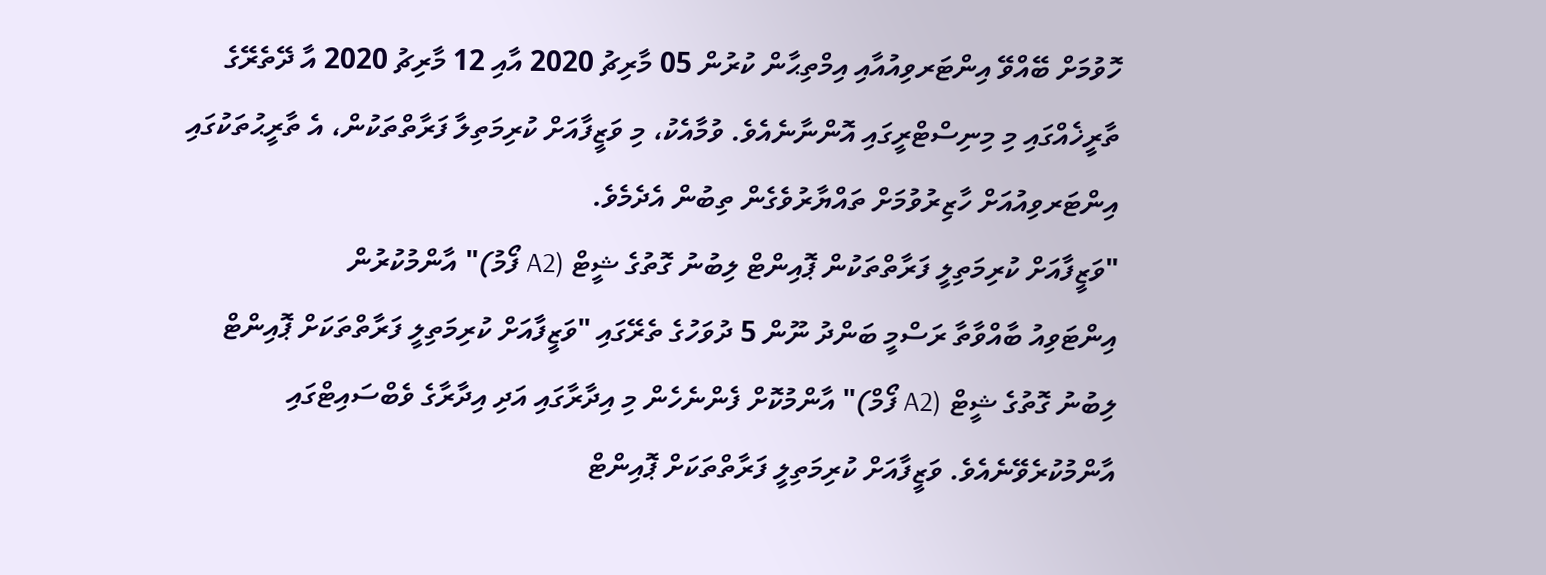ހޮވުމަށް ބޭއްވޭ އިންޓަރވިއުއާއި އިމްތިޙާން ކުރުން 05 މާރިޗު 2020 އާއި 12 މާރިޗު 2020 އާ ދޭތެރޭގެ ތާރީޚެއްގައި މި މިނިސްޓްރީގައި އޮންނާނެއެވެ. ވުމާއެކު، މި ވަޒީފާއަށް ކުރިމަތިލާ ފަރާތްތަކުން، އެ ތާރީޙުތަކުގައި އިންޓަރވިއުއަށް ހާޒިރުވުމަށް ތައްޔާރުވެގެން ތިބުން އެދެމެވެ.
"ވަޒީފާއަށް ކުރިމަތިލީ ފަރާތްތަކުން ޕޮއިންޓް ލިބުނު ގޮތުގެ ޝީޓް (A2 ފޯމު)" އާންމުކުރުން
އިންޓަވިއު ބާއްވާތާ ރަސްމީ ބަންދު ނޫން 5 ދުވަހުގެ ތެރޭގައި "ވަޒީފާއަށް ކުރިމަތިލީ ފަރާތްތަކަށް ޕޮއިންޓް ލިބުނު ގޮތުގެ ޝީޓް (A2 ފޯމް)" އާންމުކޮށް ފެންނެހެން މި އިދާރާގައި އަދި އިދާރާގެ ވެބްސައިޓްގައި އާންމުކުރެވޭނެއެވެ. ވަޒީފާއަށް ކުރިމަތިލީ ފަރާތްތަކަށް ޕޮއިންޓް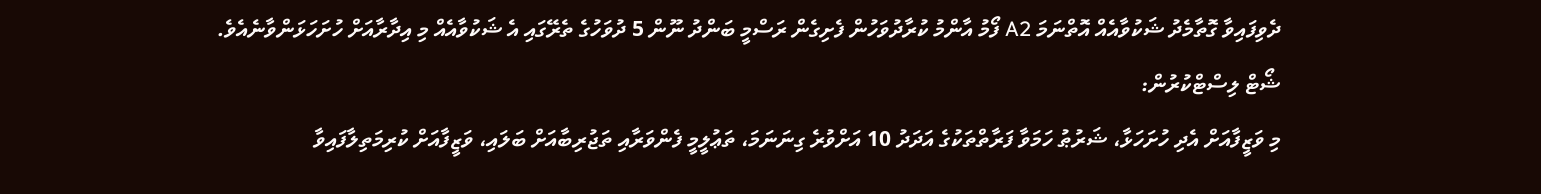ދެވިފައިވާ ގޮތާމެދު ޝަކުވާއެއް އޮތްނަމަ A2 ފޯމު އާންމު ކުރާދުވަހުން ފެށިގެން ރަސްމީ ބަންދު ނޫން 5 ދުވަހުގެ ތެރޭގައި އެ ޝަކުވާއެއް މި އިދާރާއަށް ހުށަހަޅަންވާނެއެވެ.
ޝޯޓް ލިސްޓްކުރުން:
މި ވަޒީފާއަށް އެދި ހުށަހަޅާ، ޝަރުޠު ހަމަވާ ފަރާތްތަކުގެ އަދަދު 10 އަށްވުރެ ގިނަނަމަ، ތަޢުލީމީ ފެންވަރާއި ތަޖުރިބާއަށް ބަލައި، ވަޒީފާއަށް ކުރިމަތިލާފައިވާ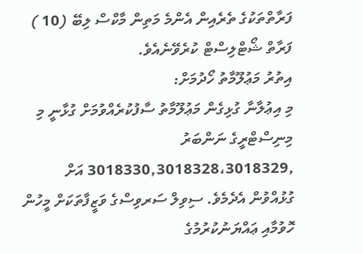ފަރާތްތަކުގެ ތެރެއިން އެންމެ މަތިން މާކްސް ލިބޭ (10 ) ފަރާތް ޝޯޓްލިސްޓް ކުރެވޭނެއެވެ.
އިތުރު މަޢުލޫމާތު ހޯދުމަށް:
މި އިޢުލާނާ ގުޅިގެން މަޢުލޫމާތު ސާފުކުރެއްވުމަށް ގުޅާނީ މި މިނިސްޓްރީގެ ނަންބަރު ,3018330,3018328،3018329 އަށް ގުޅުއްވުން އެދެމެވެ. ސިވިލް ސަރވިސްގެ ވަޒީފާތަކަށް މީހުން ހޮވުމާއި ޢައްޔަނުކުރުމުގެ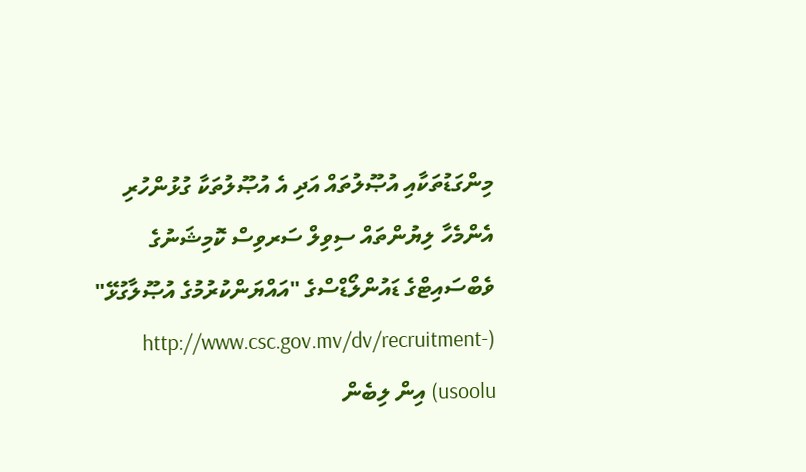މިންގަޑުތަކާއި އުޞޫލުތައް އަދި އެ އުޞޫލުތަކާ ގުޅުންހުރި އެންމެހާ ލިޔުންތައް ސިވިލް ސަރވިސް ކޮމިޝަނުގެ ވެބްސައިޓްގެ ޑައުންލޯޑްސްގެ "އައްޔަންކުރުމުގެ އުޞޫލާގުޅޭ" (http://www.csc.gov.mv/dv/recruitment-usoolu) އިން ލިބެން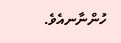ހުންނާނއެވެ.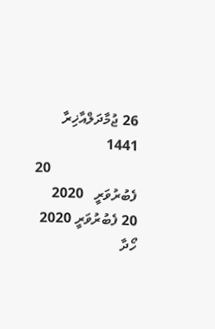26 ޖުމާދަލްއާޚިރާ  1441
                        20 ފެބުރުވަރީ   2020
20 ފެބުރުވަރީ 2020
ހޯދާ